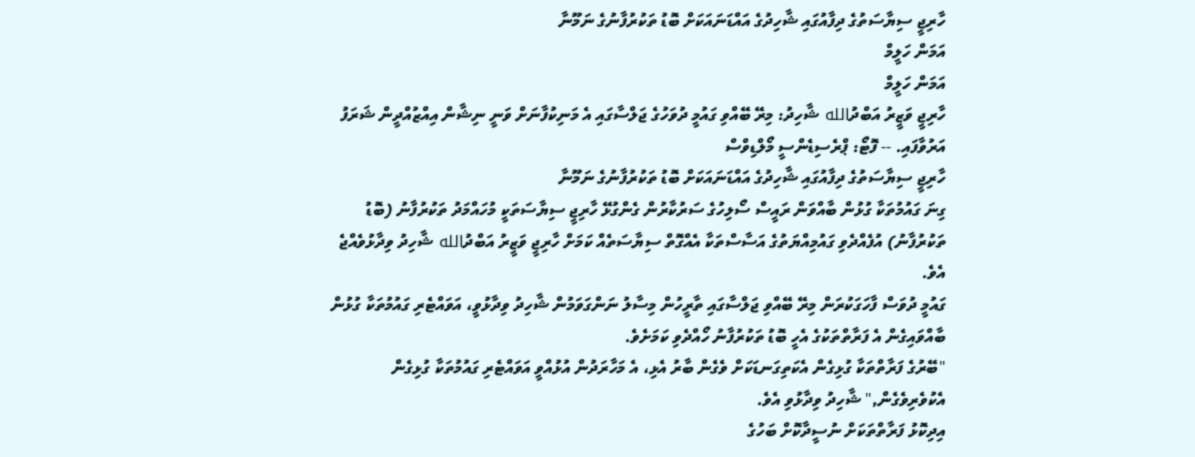ހާރިޖީ ސިޔާސަތުގެ ދިފާއުގައި ޝާހިދުގެ އައްޑަނައަކަށް ބޮޑު ތަކުރުފާނުގެ ނަމޫނާ
އަމަން ހަލީމް
އަމަން ހަލީމް
ހާރިޖީ ވަޒީރު އަބްދުالله ޝާހިދު: މިރޭ ބޭއްވި ގައުމީ ދުވަހުގެ ޖަލްސާގައި އެ މަނިކުފާނަށް ވަނީ ނިޝާން އިއްޒުއްދީން ޝަރަފު އަރުވާފައި. -- ފޮޓޯ: ޕްރެސިޑެންސީ މޯލްޑިވްސް
ހާރިޖީ ސިޔާސަތުގެ ދިފާއުގައި ޝާހިދުގެ އައްޑަނައަކަށް ބޮޑު ތަކުރުފާނުގެ ނަމޫނާ
ގިނަ ގައުމުތަކާ ގުޅުން ބާއްވަން ރައީސް ސޯލިހުގެ ސަރުކާރުން ގެންގުޅޭ ހާރިޖީ ސިޔާސަތަކީ މުހައްމަދު ތަކުރުފާނު (ބޮޑު ތަކުރުފާނު) އުފެއްދެވި ގައުމިއްޔަތުގެ އަސާސްތަކާ އެއްގޮތް ސިޔާސަތެއް ކަމަށް ހާރިޖީ ވަޒީރު އަބްދުالله ޝާހިދު ވިދާޅުވެއްޖެ އެވެ.
ގައުމީ ދުވަސް ފާހަގަކުރަން މިރޭ ބޭއްވި ޖަލްސާގައި ތާރީހުން މިސާލު ނަންގަވަމުން ޝާހިދު ވިދާޅުވީ، އަވައްޓެރި ގައުމުތަކާ ގުޅުން ބާއްވައިގެން އެ ފަރާތްތަކުގެ އެހީ ބޮޑު ތަކުރުފާނު ހޯއްދެވި ކަމަށެވެ.
"ބޭރުގެ ފަރާތްތަކާ ގުޅިގެން އެކަތިގަނޑަކަށް ވެގެން ބާރު އެޅި، އެ މަހާރަދުން އުޅުއްވީ އަވައްޓެރި ގައުމުތަކާ ގުޅިގެން އެކުވެރިވެގެން," ޝާހިދު ވިދާޅުވި އެވެ.
އިދިކޮޅު ފަރާތްތަކަށް ނުސީދާކޮށް ބަހުގެ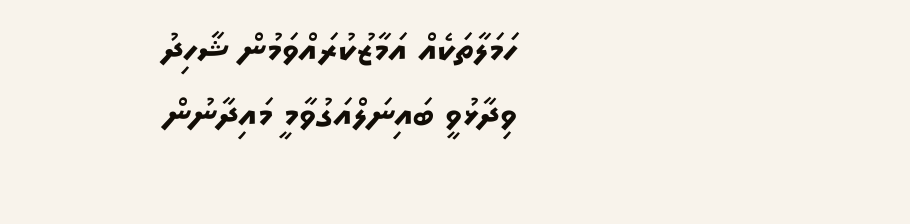ހަމަލާތަކެއް އަމާޒުކުރައްވަމުން ޝާހިދު ވިދާޅުވީ ބައިނަލްއަގުވާމީ މައިދާނުން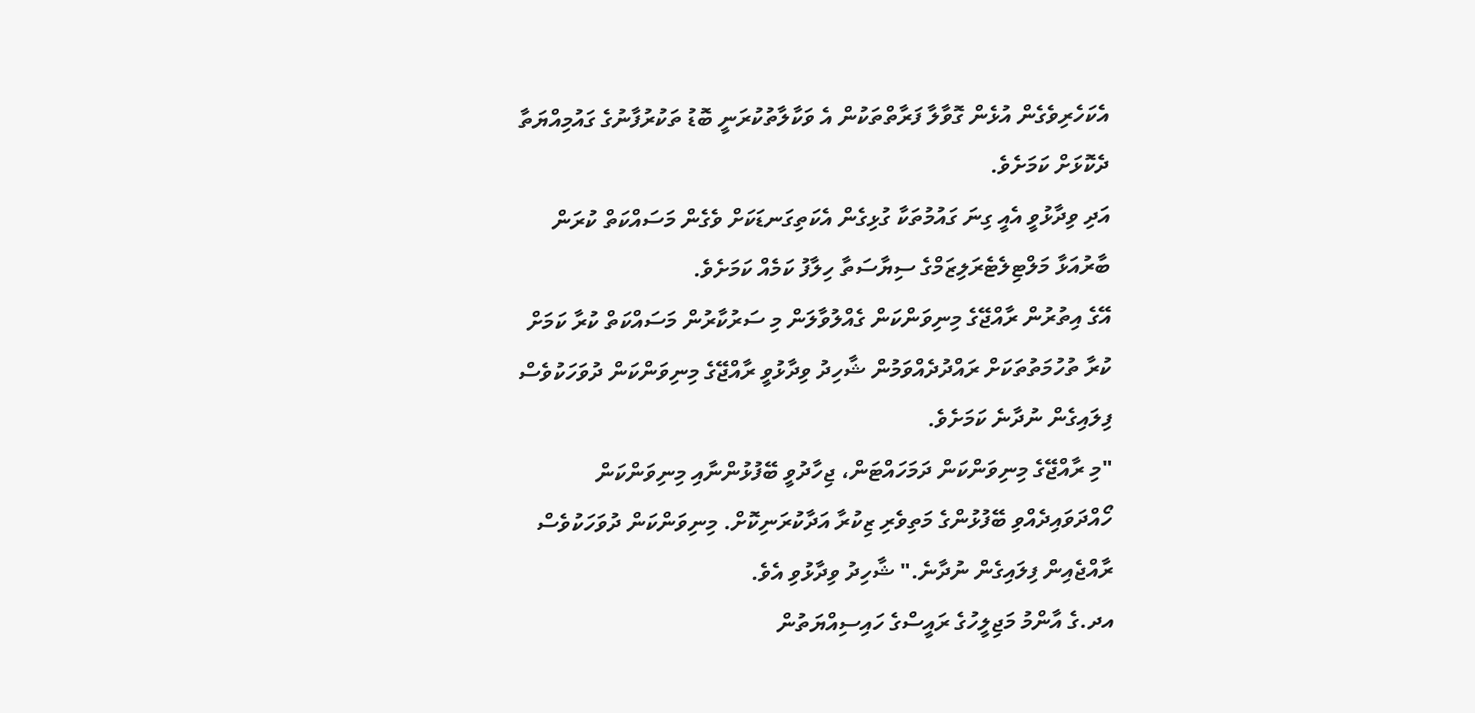އެކަހެރިވެގެން އުޅެން ގޮވާލާ ފަރާތްތަކުން އެ ވަކާލާތުކުރަނީ ބޮޑު ތަކުރުފާނުގެ ގައުމިއްޔަތާ ދެކޮޅަށް ކަމަށެވެ.
އަދި ވިދާޅުވީ އެއީ ގިނަ ގައުމުތަކާ ގުޅިގެން އެކަތިގަނޑަކަށް ވެގެން މަސައްކަތް ކުރަން ބާރުއަޅާ މަލްޓިލެޓެރަލިޒަމްގެ ސިޔާސަތާ ހިލާފު ކަމެއް ކަމަށެވެ.
އޭގެ އިތުރުން ރާއްޖޭގެ މިނިވަންކަން ގެއްލުވާލަން މި ސަރުކާރުން މަސައްކަތް ކުރާ ކަމަށް ކުރާ ތުހުމަތުތަކަށް ރައްދުދެއްވަމުން ޝާހިދު ވިދާޅުވީ ރާއްޖޭގެ މިނިވަންކަން ދުވަހަކުވެސް ފިލައިގެން ނުދާނެ ކަމަށެވެ.
"މި ރާއްޖޭގެ މިނިވަންކަން ދަމަހައްޓަން، ޖިހާދުވީ ބޭފުޅުންނާއި މިނިވަންކަން ހޯއްދަވައިދެއްވި ބޭފުޅުންގެ މަތިވެރި ޒިކުރާ އަދާކުރަނިކޮށް. މިނިވަންކަން ދުވަހަކުވެސް ރާއްޖެއިން ފިލައިގެން ނުދާނެ." ޝާހިދު ވިދާޅުވި އެވެ.
އދ.ގެ އާންމު މަޖިލީހުގެ ރައީސްގެ ހައިސިއްޔަތުން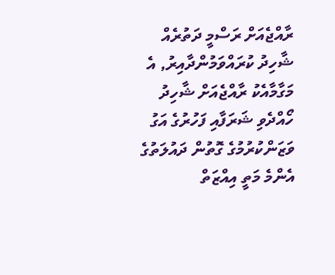ރާއްޖެއަށް ރަސްމީ ދަތުރެއް ޝާހިދު ކުރައްވަމުންދާއިރު, އެ މަގާމާއެކު ރާއްޖެއަށް ޝާހިދު ހޯއްދެވި ޝަރަފާއި ފަހުރުގެ އަގު ވަޒަންކުރުމުގެ ގޮތުން ދައުލަތުގެ އެންމެ މަތީ އިއްޒަތް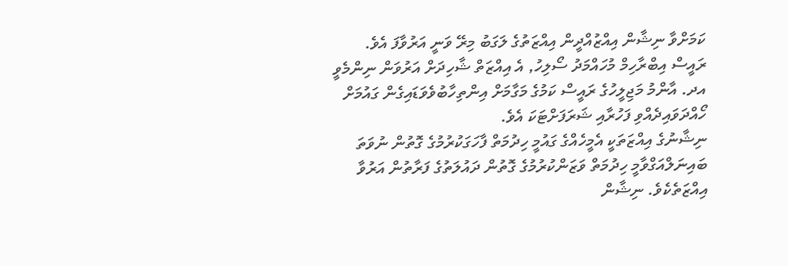ކަމަށްވާ ނިޝާން އިއްޒުއްދީން އިއްޒަތުގެ ލަގަބު މިރޭ ވަނީ އަރުވާފަ އެވެ.
ރައީސް އިބްރާހިމް މުހައްމަދު ސޯލިހު, އެ އިއްޒަތް ޝާހިދަށް އަރުވަން ނިންމެވީ އދ. އާންމު މަޖިލީހުގެ ރައީސް ކަމުގެ މަގާމަށް އިންތިހާބުވެވަޑައިގެން ގައުމަށް ހޯއްދަވައިދެއްވި ފަހުރާއި ޝަރަފަށްޓަކަ އެވެ.
ނިޝާނުގެ އިއްޒަތަކީ އެމީހެއްގެ ގައުމީ ހިދުމަތް ފާހަގަކުރުމުގެ ގޮތުން ނުވަތަ ބައިނަލްއަގްވާމީ ހިދުމަތް ވަޒަންކުރުމުގެ ގޮތުން ދައުލަތުގެ ފަރާތުން އަރުވާ އިއްޒަތެކެވެ. ނިޝާން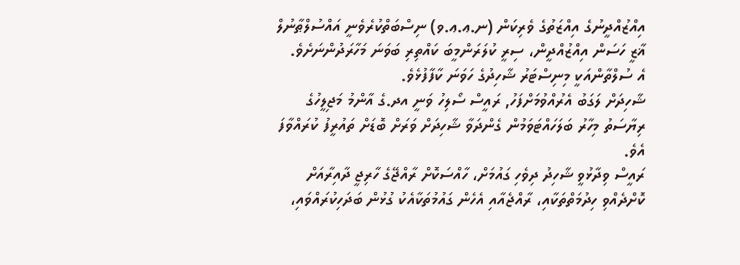އިއްޒުއްދީނުގެ އިއްޒަތުގެ ވެރިކަން (ނ.ޢ.ޢ.ވ) ނިސްބަތްކުރެވެނީ އައްސުލްޠާނުލް ޣާޒީ ހަސަން އިއްޒުއްދީން، ސިރީ ކުލަރަންމީބަ ކައްތިރި ބަވަނަ މަހާރަދުންނަށެވެ.
އެ ސުލްތާންއަކީ މިނިސްޓަރު ޝާހިދުގެ ހަވަނަ ކާފާފުޅެވެ.
ޝާހިދަށް ލަގަބު އެރުއްވުމަށްފަހު, ރައީސް ސޯލިހު ވަނީ އދ.ގެ އާންމު މަޖިލީހުގެ ރިޔާސަތު މިހާރު ބަލަހައްޓަވަމުން ގެންދަވާ ޝާހިދަށް ވަރަށް ބޮޑަށް ތައުރީފު ކުރައްވާފަ އެވެ.
ރައީސް ވިދާޅުވީ ޝާހިދު ދިވެހި ގައުމަށް، ހާއްސަކޮށް ރާއްޖޭގެ ހާރިޖީ ދާއިރާއަށް ކޮށްދެއްވި ހިދުމަތްތަކާއި، ރާއްޖެއާއި އެހެން ގައުމުތަކާއެކު ގުޅުން ބަދަހިކުރައްވައި،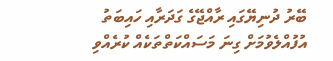ބޭރު ދުނިޔޭގައި ރާއްޖޭގެ ގަދަރާއި ހައިބަތު އުފުއްލެވުމަށް ގިނަ މަސައްކަތްތަކެއް ކުރެއްވި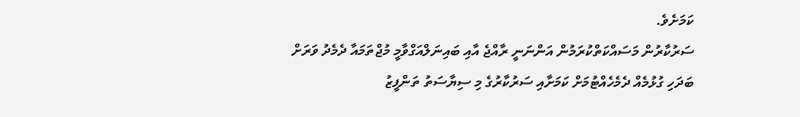ކަމަށެވެ.
ސަރުކާރުން މަސައްކަތްކުރަމުން އަންނަނީ ރާއްޖެ އާއި ބައިނަލްއަގްވާމީ މުޖްތަމައާ ދެމެދު ވަރަށް ބަދަހި ގުޅުމެއް ދެމެހެއްޓުމަށް ކަމަށާއި ސަރުކާރުގެ މި ސިޔާސަތު ތަންފީޒު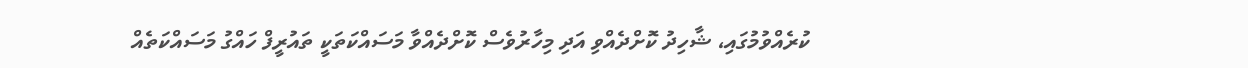ކުރެއްވުމުގައި، ޝާހިދު ކޮށްދެއްވި އަދި މިހާރުވެސް ކޮށްދެއްވާ މަސައްކަތަކީ ތައުރީފް ހައްގު މަސައްކަތެއް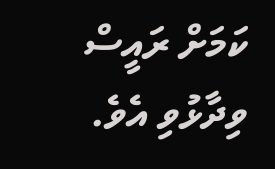ކަމަށް ރައީސް ވިދާޅުވި އެވެ.